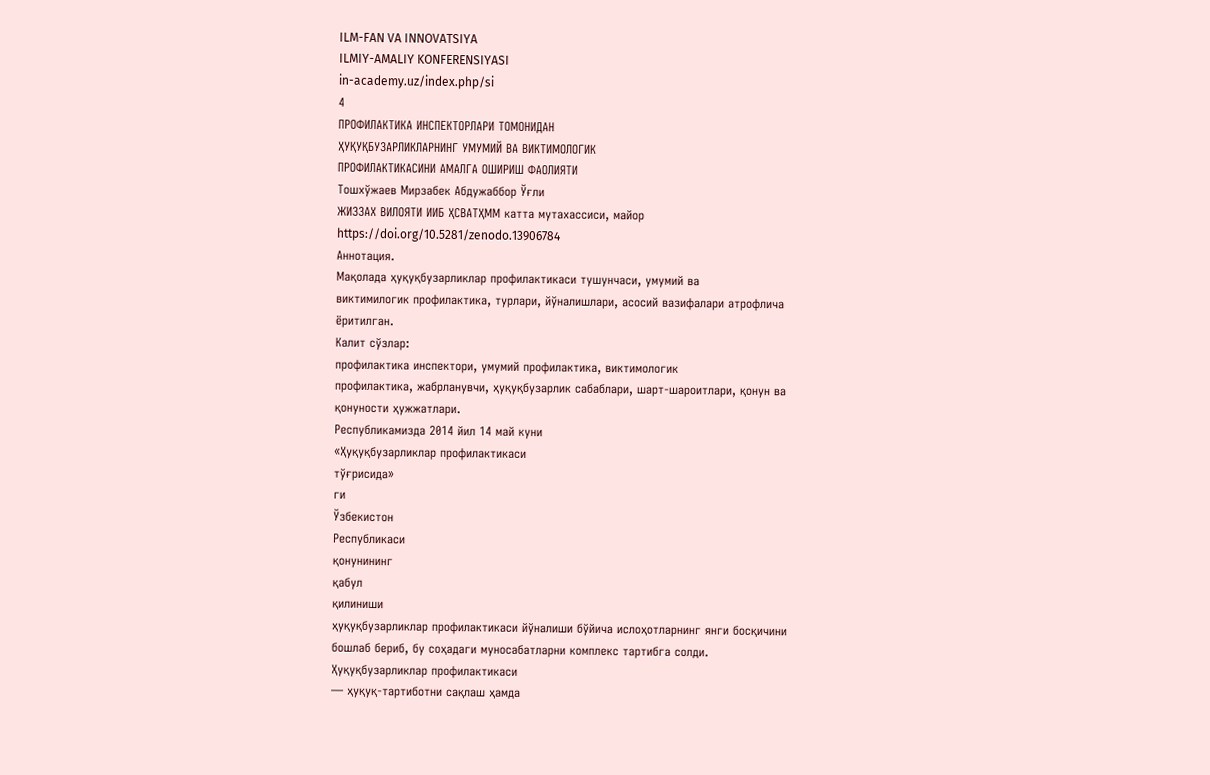ILM-FAN VA INNOVATSIYA
ILMIY-AMALIY KONFERENSIYASI
in-academy.uz/index.php/si
4
ПРОФИЛАКТИКА ИНСПЕКТОРЛАРИ ТОМОНИДАН
ҲУҚУҚБУЗАРЛИКЛАРНИНГ УМУМИЙ ВА ВИКТИМОЛОГИК
ПРОФИЛАКТИКАСИНИ АМАЛГА ОШИРИШ ФАОЛИЯТИ
Тошхўжаев Мирзабек Абдужаббор Ўғли
ЖИЗЗАХ ВИЛОЯТИ ИИБ ҲСВАТҲММ катта мутахассиси, майор
https://doi.org/10.5281/zenodo.13906784
Аннотация.
Мақолада ҳуқуқбузарликлар профилактикаси тушунчаси, умумий ва
виктимилогик профилактика, турлари, йўналишлари, асосий вазифалари атрофлича
ёритилган.
Калит сўзлар:
профилактика инспектори, умумий профилактика, виктимологик
профилактика, жабрланувчи, ҳуқуқбузарлик сабаблари, шарт-шароитлари, қонун ва
қонуности ҳужжатлари.
Республикамизда 2014 йил 14 май куни
«Ҳуқуқбузарликлар профилактикаси
тўғрисида»
ги
Ўзбекистон
Республикаси
қонунининг
қабул
қилиниши
ҳуқуқбузарликлар профилактикаси йўналиши бўйича ислоҳотларнинг янги босқичини
бошлаб бериб, бу соҳадаги муносабатларни комплекс тартибга солди.
Ҳуқуқбузарликлар профилактикаси
— ҳуқуқ-тартиботни сақлаш ҳамда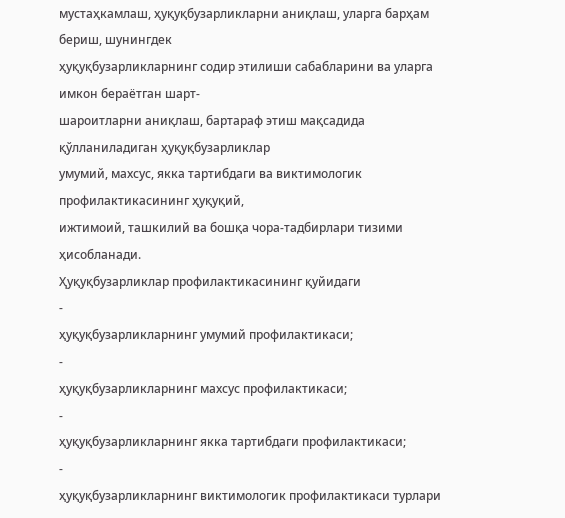мустаҳкамлаш, ҳуқуқбузарликларни аниқлаш, уларга барҳам бериш, шунингдек
ҳуқуқбузарликларнинг содир этилиши сабабларини ва уларга имкон бераётган шарт-
шароитларни аниқлаш, бартараф этиш мақсадида қўлланиладиган ҳуқуқбузарликлар
умумий, махсус, якка тартибдаги ва виктимологик профилактикасининг ҳуқуқий,
ижтимоий, ташкилий ва бошқа чора-тадбирлари тизими ҳисобланади.
Ҳуқуқбузарликлар профилактикасининг қуйидаги
-
ҳуқуқбузарликларнинг умумий профилактикаси;
-
ҳуқуқбузарликларнинг махсус профилактикаси;
-
ҳуқуқбузарликларнинг якка тартибдаги профилактикаси;
-
ҳуқуқбузарликларнинг виктимологик профилактикаси турлари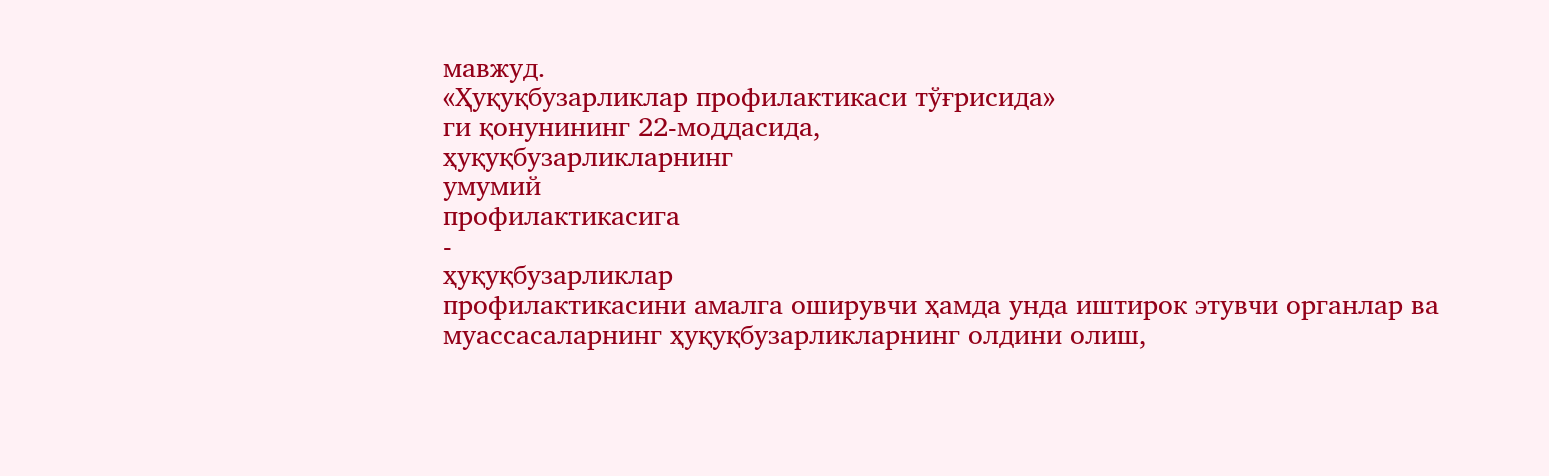мавжуд.
«Ҳуқуқбузарликлар профилактикаси тўғрисида»
ги қонунининг 22-моддасида,
ҳуқуқбузарликларнинг
умумий
профилактикасига
-
ҳуқуқбузарликлар
профилактикасини амалга оширувчи ҳамда унда иштирок этувчи органлар ва
муассасаларнинг ҳуқуқбузарликларнинг олдини олиш,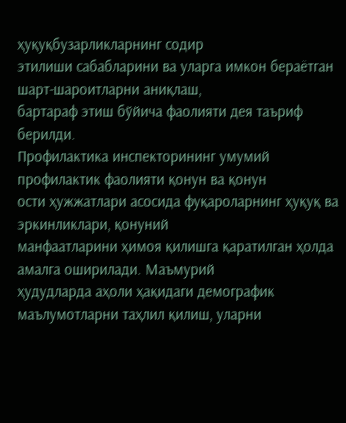ҳуқуқбузарликларнинг содир
этилиши сабабларини ва уларга имкон бераётган шарт-шароитларни аниқлаш,
бартараф этиш бўйича фаолияти дея таъриф берилди.
Профилактика инспекторининг умумий профилактик фаолияти қонун ва қонун
ости ҳужжатлари асосида фуқароларнинг ҳуқуқ ва эркинликлари, қонуний
манфаатларини ҳимоя қилишга қаратилган ҳолда амалга оширилади. Маъмурий
ҳудудларда аҳоли ҳақидаги демографик маълумотларни таҳлил қилиш, уларни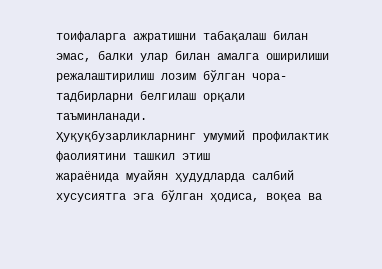тоифаларга ажратишни табақалаш билан эмас, балки улар билан амалга оширилиши
режалаштирилиш лозим бўлган чора-тадбирларни белгилаш орқали таъминланади.
Ҳуқуқбузарликларнинг умумий профилактик фаолиятини ташкил этиш
жараёнида муайян ҳудудларда салбий хусусиятга эга бўлган ҳодиса, воқеа ва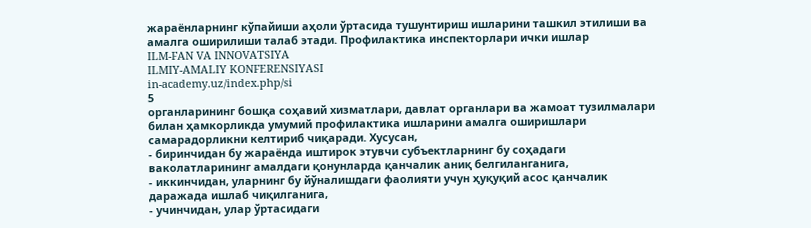жараёнларнинг кўпайиши аҳоли ўртасида тушунтириш ишларини ташкил этилиши ва
амалга оширилиши талаб этади. Профилактика инспекторлари ички ишлар
ILM-FAN VA INNOVATSIYA
ILMIY-AMALIY KONFERENSIYASI
in-academy.uz/index.php/si
5
органларининг бошқа соҳавий хизматлари, давлат органлари ва жамоат тузилмалари
билан ҳамкорликда умумий профилактика ишларини амалга оширишлари
самарадорликни келтириб чиқаради. Хусусан,
- биринчидан бу жараёнда иштирок этувчи субъектларнинг бу соҳадаги
ваколатларининг амалдаги қонунларда қанчалик аниқ белгиланганига,
- иккинчидан, уларнинг бу йўналишдаги фаолияти учун ҳуқуқий асос қанчалик
даражада ишлаб чиқилганига,
- учинчидан, улар ўртасидаги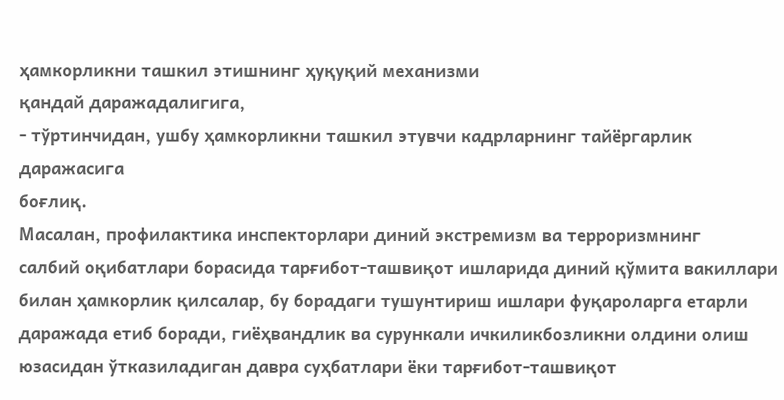ҳамкорликни ташкил этишнинг ҳуқуқий механизми
қандай даражадалигига,
- тўртинчидан, ушбу ҳамкорликни ташкил этувчи кадрларнинг тайёргарлик даражасига
боғлиқ.
Масалан, профилактика инспекторлари диний экстремизм ва терроризмнинг
салбий оқибатлари борасида тарғибот-ташвиқот ишларида диний қўмита вакиллари
билан ҳамкорлик қилсалар, бу борадаги тушунтириш ишлари фуқароларга етарли
даражада етиб боради, гиёҳвандлик ва сурункали ичкиликбозликни олдини олиш
юзасидан ўтказиладиган давра суҳбатлари ёки тарғибот-ташвиқот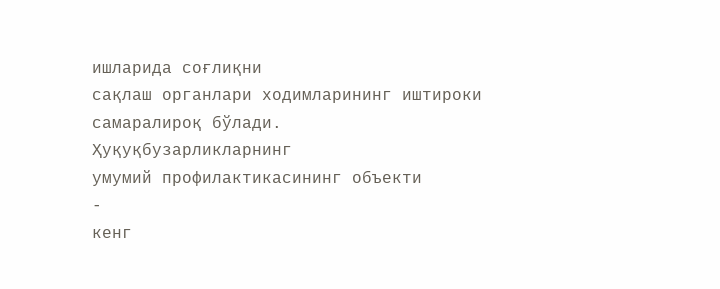ишларида соғлиқни
сақлаш органлари ходимларининг иштироки самаралироқ бўлади.
Ҳуқуқбузарликларнинг
умумий профилактикасининг объекти
-
кенг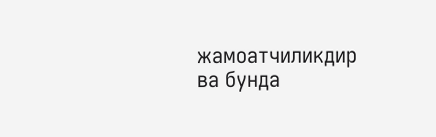жамоатчиликдир
ва бунда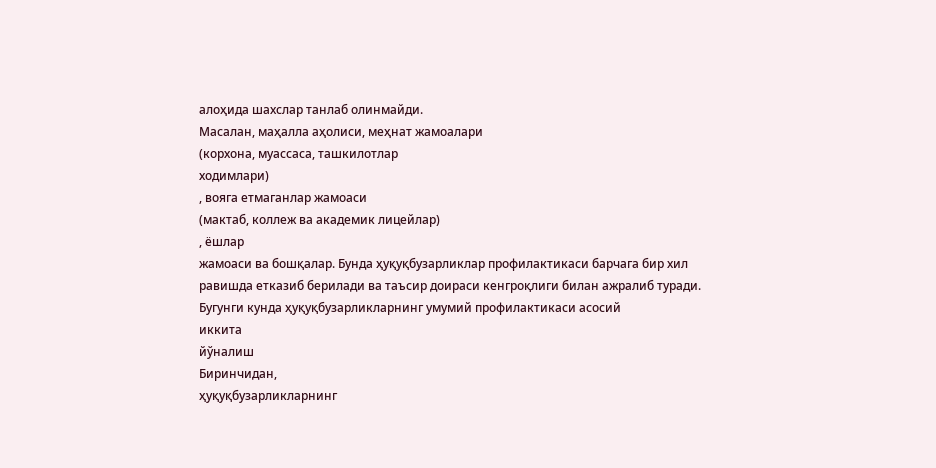алоҳида шахслар танлаб олинмайди.
Масалан, маҳалла аҳолиси, меҳнат жамоалари
(корхона, муассаса, ташкилотлар
ходимлари)
, вояга етмаганлар жамоаси
(мактаб, коллеж ва академик лицейлар)
, ёшлар
жамоаси ва бошқалар. Бунда ҳуқуқбузарликлар профилактикаси барчага бир хил
равишда етказиб берилади ва таъсир доираси кенгроқлиги билан ажралиб туради.
Бугунги кунда ҳуқуқбузарликларнинг умумий профилактикаси асосий
иккита
йўналиш
Биринчидан,
ҳуқуқбузарликларнинг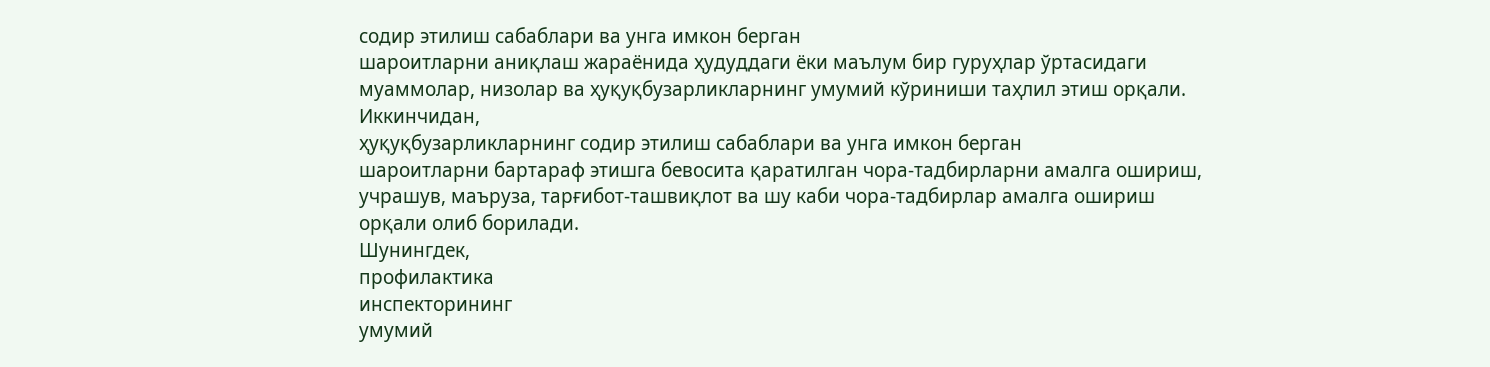содир этилиш сабаблари ва унга имкон берган
шароитларни аниқлаш жараёнида ҳудуддаги ёки маълум бир гуруҳлар ўртасидаги
муаммолар, низолар ва ҳуқуқбузарликларнинг умумий кўриниши таҳлил этиш орқали.
Иккинчидан,
ҳуқуқбузарликларнинг содир этилиш сабаблари ва унга имкон берган
шароитларни бартараф этишга бевосита қаратилган чора-тадбирларни амалга ошириш,
учрашув, маъруза, тарғибот-ташвиқлот ва шу каби чора-тадбирлар амалга ошириш
орқали олиб борилади.
Шунингдек,
профилактика
инспекторининг
умумий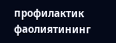профилактик
фаолиятининг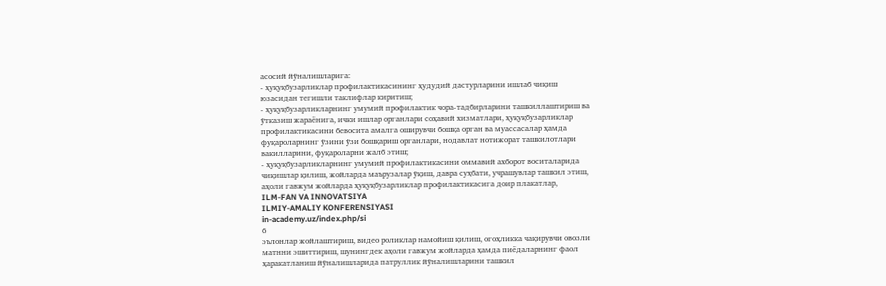асосий йўналишларига:
- ҳуқуқбузарликлар профилактикасининг ҳудудий дастурларини ишлаб чиқиш
юзасидан тегишли таклифлар киритиш;
- ҳуқуқбузарликларнинг умумий профилактик чора-тадбирларини ташкиллаштириш ва
ўтказиш жараёнига, ички ишлар органлари соҳавий хизматлари, ҳуқуқбузарликлар
профилактикасини бевосита амалга оширувчи бошқа орган ва муассасалар ҳамда
фуқароларнинг ўзини ўзи бошқариш органлари, нодавлат нотижорат ташкилотлари
вакилларини, фуқароларни жалб этиш;
- ҳуқуқбузарликларнинг умумий профилактикасини оммавий ахборот воситаларида
чиқишлар қилиш, жойларда маърузалар ўқиш, давра суҳбати, учрашувлар ташкил этиш,
аҳоли гавжум жойларда ҳуқуқбузарликлар профилактикасига доир плакатлар,
ILM-FAN VA INNOVATSIYA
ILMIY-AMALIY KONFERENSIYASI
in-academy.uz/index.php/si
6
эълонлар жойлаштириш, видео роликлар намойиш қилиш, огоҳликка чақирувчи овозли
матнни эшиттириш, шунингдек аҳоли гавжум жойларда ҳамда пиёдаларнинг фаол
ҳаракатланиш йўналишларида патруллик йўналишларини ташкил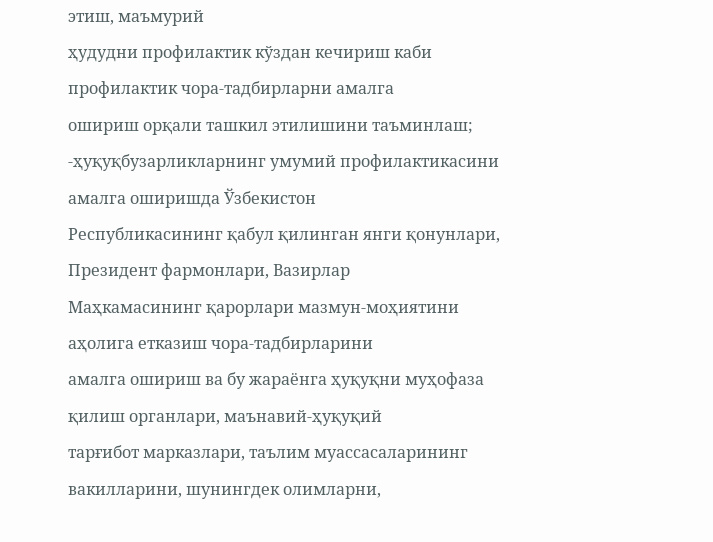этиш, маъмурий
ҳудудни профилактик кўздан кечириш каби профилактик чора-тадбирларни амалга
ошириш орқали ташкил этилишини таъминлаш;
-ҳуқуқбузарликларнинг умумий профилактикасини амалга оширишда Ўзбекистон
Республикасининг қабул қилинган янги қонунлари, Президент фармонлари, Вазирлар
Маҳкамасининг қарорлари мазмун-моҳиятини аҳолига етказиш чора-тадбирларини
амалга ошириш ва бу жараёнга ҳуқуқни муҳофаза қилиш органлари, маънавий-ҳуқуқий
тарғибот марказлари, таълим муассасаларининг вакилларини, шунингдек олимларни,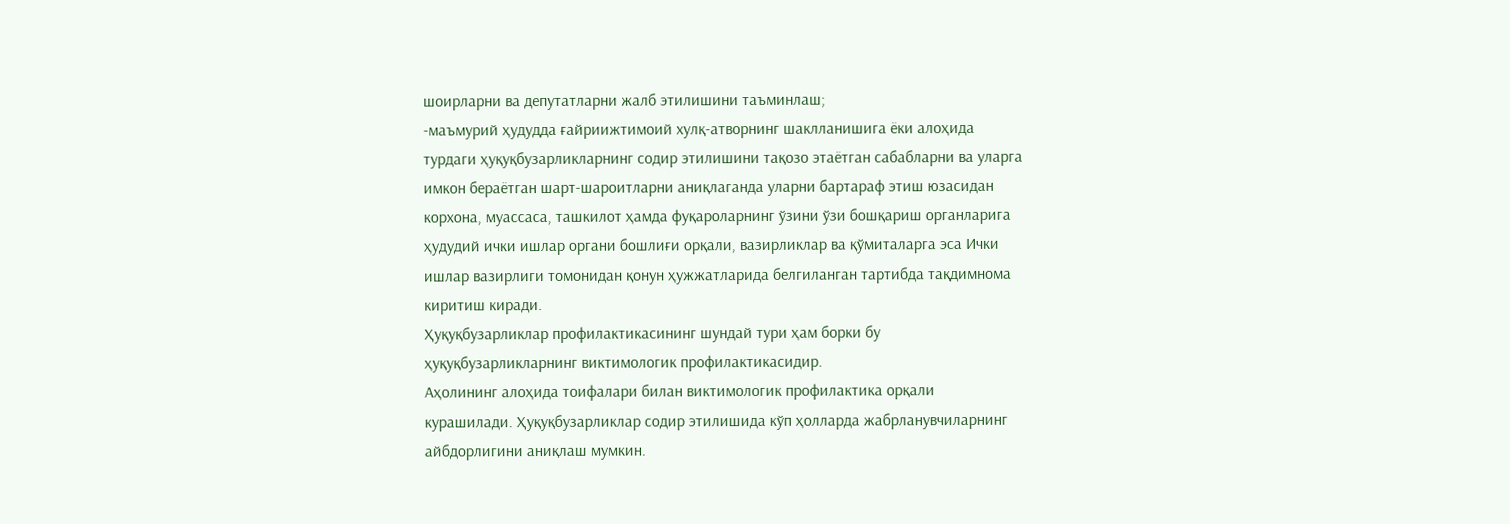шоирларни ва депутатларни жалб этилишини таъминлаш;
-маъмурий ҳудудда ғайриижтимоий хулқ-атворнинг шаклланишига ёки алоҳида
турдаги ҳуқуқбузарликларнинг содир этилишини тақозо этаётган сабабларни ва уларга
имкон бераётган шарт-шароитларни аниқлаганда уларни бартараф этиш юзасидан
корхона, муассаса, ташкилот ҳамда фуқароларнинг ўзини ўзи бошқариш органларига
ҳудудий ички ишлар органи бошлиғи орқали, вазирликлар ва қўмиталарга эса Ички
ишлар вазирлиги томонидан қонун ҳужжатларида белгиланган тартибда тақдимнома
киритиш киради.
Ҳуқуқбузарликлар профилактикасининг шундай тури ҳам борки бу
ҳуқуқбузарликларнинг виктимологик профилактикасидир.
Аҳолининг алоҳида тоифалари билан виктимологик профилактика орқали
курашилади. Ҳуқуқбузарликлар содир этилишида кўп ҳолларда жабрланувчиларнинг
айбдорлигини аниқлаш мумкин.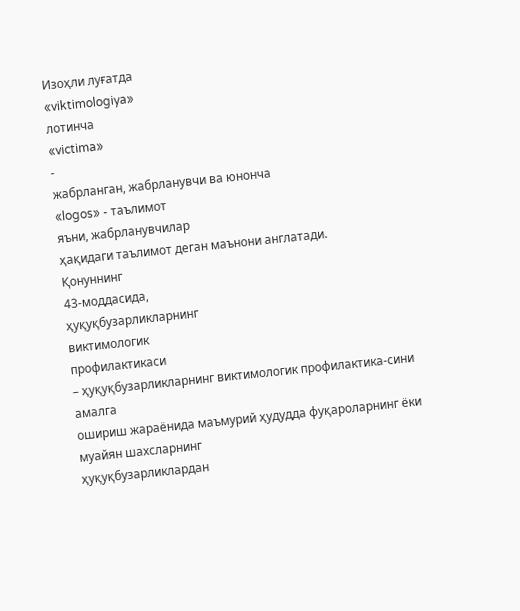Изоҳли луғатда
«viktimologiya»
лотинча
«victima»
-
жабрланган, жабрланувчи ва юнонча
«logos» - таълимот
яъни, жабрланувчилар
ҳақидаги таълимот деган маънони англатади.
Қонуннинг
43-моддасида,
ҳуқуқбузарликларнинг
виктимологик
профилактикаси
– ҳуқуқбузарликларнинг виктимологик профилактика-сини амалга
ошириш жараёнида маъмурий ҳудудда фуқароларнинг ёки муайян шахсларнинг
ҳуқуқбузарликлардан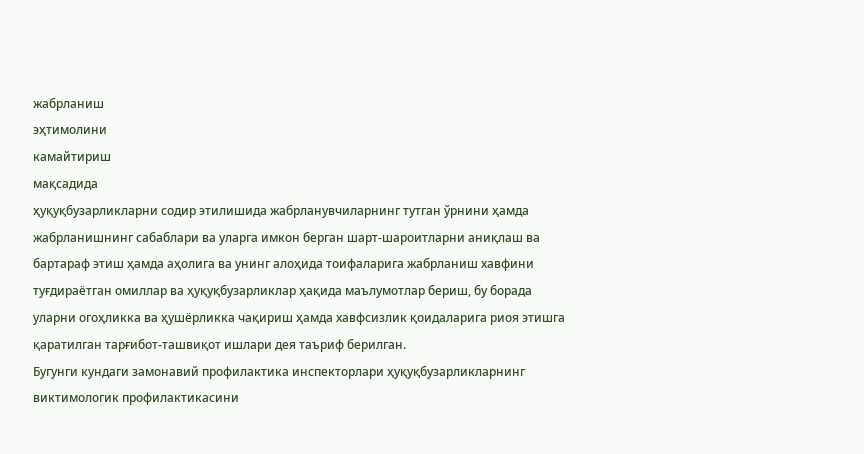жабрланиш
эҳтимолини
камайтириш
мақсадида
ҳуқуқбузарликларни содир этилишида жабрланувчиларнинг тутган ўрнини ҳамда
жабрланишнинг сабаблари ва уларга имкон берган шарт-шароитларни аниқлаш ва
бартараф этиш ҳамда аҳолига ва унинг алоҳида тоифаларига жабрланиш хавфини
туғдираётган омиллар ва ҳуқуқбузарликлар ҳақида маълумотлар бериш, бу борада
уларни огоҳликка ва ҳушёрликка чақириш ҳамда хавфсизлик қоидаларига риоя этишга
қаратилган тарғибот-ташвиқот ишлари дея таъриф берилган.
Бугунги кундаги замонавий профилактика инспекторлари ҳуқуқбузарликларнинг
виктимологик профилактикасини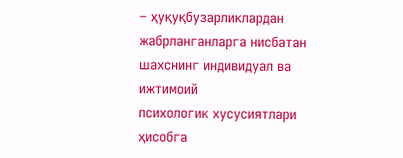– ҳуқуқбузарликлардан жабрланганларга нисбатан шахснинг индивидуал ва ижтимоий
психологик хусусиятлари ҳисобга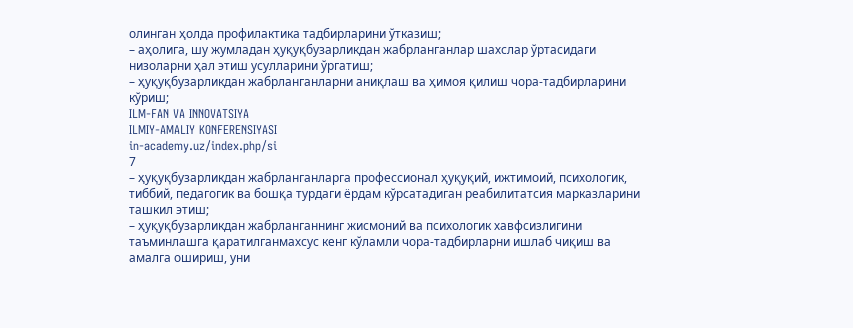олинган ҳолда профилактика тадбирларини ўтказиш;
– аҳолига, шу жумладан ҳуқуқбузарликдан жабрланганлар шахслар ўртасидаги
низоларни ҳал этиш усулларини ўргатиш;
– ҳуқуқбузарликдан жабрланганларни аниқлаш ва ҳимоя қилиш чора-тадбирларини
кўриш;
ILM-FAN VA INNOVATSIYA
ILMIY-AMALIY KONFERENSIYASI
in-academy.uz/index.php/si
7
– ҳуқуқбузарликдан жабрланганларга профессионал ҳуқуқий, ижтимоий, психологик,
тиббий, педагогик ва бошқа турдаги ёрдам кўрсатадиган реабилитатсия марказларини
ташкил этиш;
– ҳуқуқбузарликдан жабрланганнинг жисмоний ва психологик хавфсизлигини
таъминлашга қаратилганмахсус кенг кўламли чора-тадбирларни ишлаб чиқиш ва
амалга ошириш, уни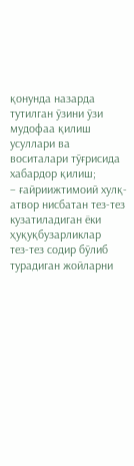қонунда назарда тутилган ўзини ўзи мудофаа қилиш усуллари ва
воситалари тўғрисида хабардор қилиш;
– ғайриижтимоий хулқ-атвор нисбатан тез-тез кузатиладиган ёки ҳуқуқбузарликлар
тез-тез содир бўлиб турадиган жойларни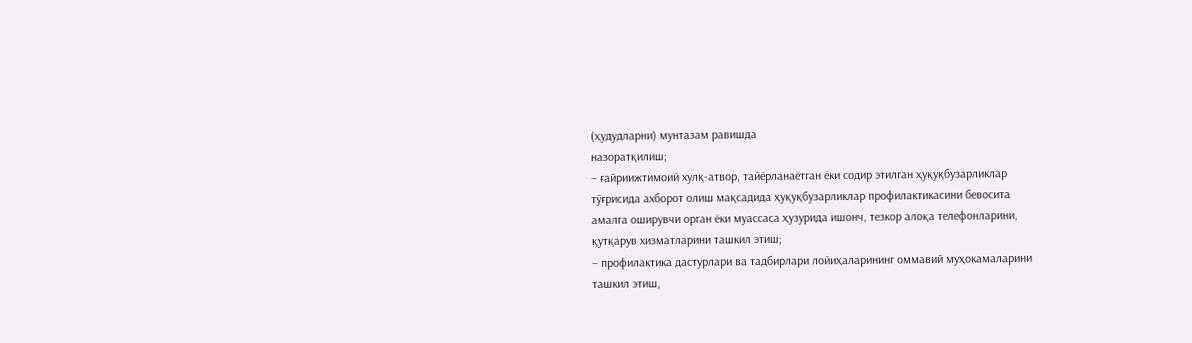(ҳудудларни) мунтазам равишда
назоратқилиш;
– ғайриижтимоий хулқ-атвор, тайёрланаётган ёки содир этилган ҳуқуқбузарликлар
тўғрисида ахборот олиш мақсадида ҳуқуқбузарликлар профилактикасини бевосита
амалга оширувчи орган ёки муассаса ҳузурида ишонч, тезкор алоқа телефонларини,
қутқарув хизматларини ташкил этиш;
– профилактика дастурлари ва тадбирлари лойиҳаларининг оммавий муҳокамаларини
ташкил этиш,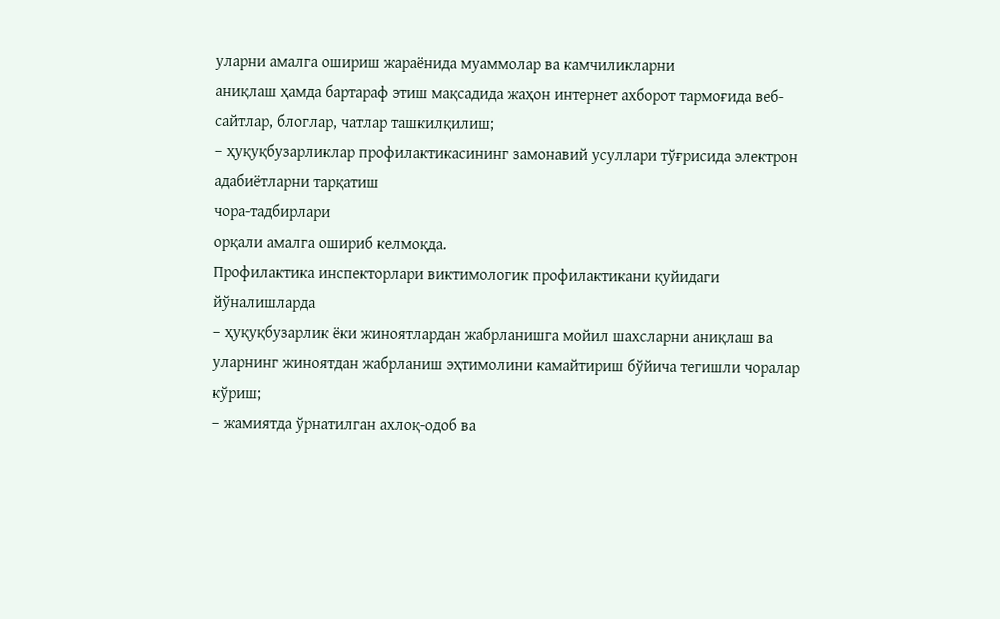уларни амалга ошириш жараёнида муаммолар ва камчиликларни
аниқлаш ҳамда бартараф этиш мақсадида жаҳон интернет ахборот тармоғида веб-
сайтлар, блоглар, чатлар ташкилқилиш;
– ҳуқуқбузарликлар профилактикасининг замонавий усуллари тўғрисида электрон
адабиётларни тарқатиш
чора-тадбирлари
орқали амалга ошириб келмоқда.
Профилактика инспекторлари виктимологик профилактикани қуйидаги
йўналишларда
– ҳуқуқбузарлик ёки жиноятлардан жабрланишга мойил шахсларни аниқлаш ва
уларнинг жиноятдан жабрланиш эҳтимолини камайтириш бўйича тегишли чоралар
кўриш;
– жамиятда ўрнатилган ахлоқ-одоб ва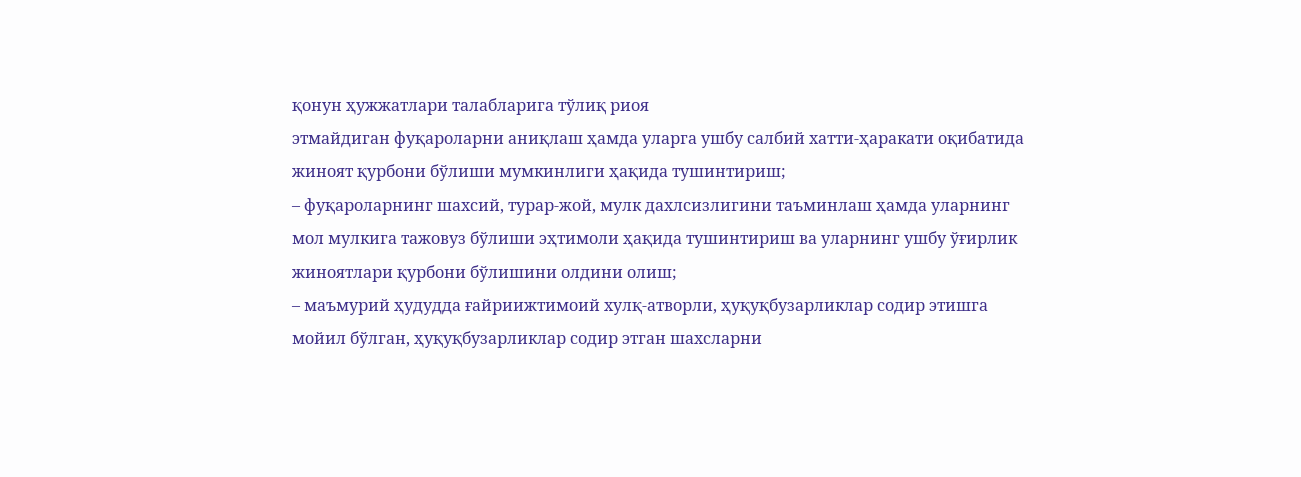қонун ҳужжатлари талабларига тўлиқ риоя
этмайдиган фуқароларни аниқлаш ҳамда уларга ушбу салбий хатти-ҳаракати оқибатида
жиноят қурбони бўлиши мумкинлиги ҳақида тушинтириш;
– фуқароларнинг шахсий, турар-жой, мулк дахлсизлигини таъминлаш ҳамда уларнинг
мол мулкига тажовуз бўлиши эҳтимоли ҳақида тушинтириш ва уларнинг ушбу ўғирлик
жиноятлари қурбони бўлишини олдини олиш;
– маъмурий ҳудудда ғайриижтимоий хулқ-атворли, ҳуқуқбузарликлар содир этишга
мойил бўлган, ҳуқуқбузарликлар содир этган шахсларни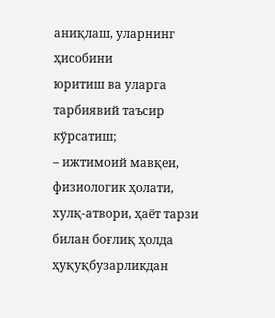аниқлаш, уларнинг ҳисобини
юритиш ва уларга тарбиявий таъсир кўрсатиш;
– ижтимоий мавқеи, физиологик ҳолати, хулқ-атвори, ҳаёт тарзи билан боғлиқ ҳолда
ҳуқуқбузарликдан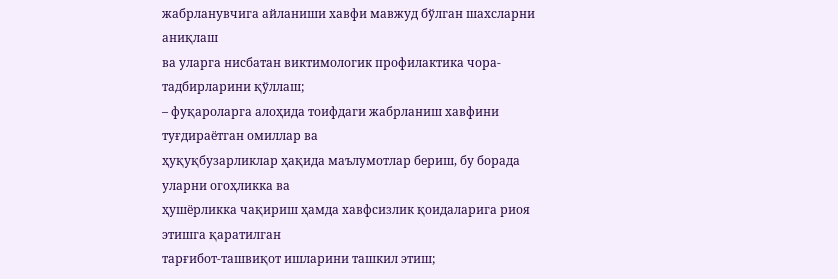жабрланувчига айланиши хавфи мавжуд бўлган шахсларни аниқлаш
ва уларга нисбатан виктимологик профилактика чора-тадбирларини қўллаш;
– фуқароларга алоҳида тоифдаги жабрланиш хавфини туғдираётган омиллар ва
ҳуқуқбузарликлар ҳақида маълумотлар бериш, бу борада уларни огоҳликка ва
ҳушёрликка чақириш ҳамда хавфсизлик қоидаларига риоя этишга қаратилган
тарғибот-ташвиқот ишларини ташкил этиш;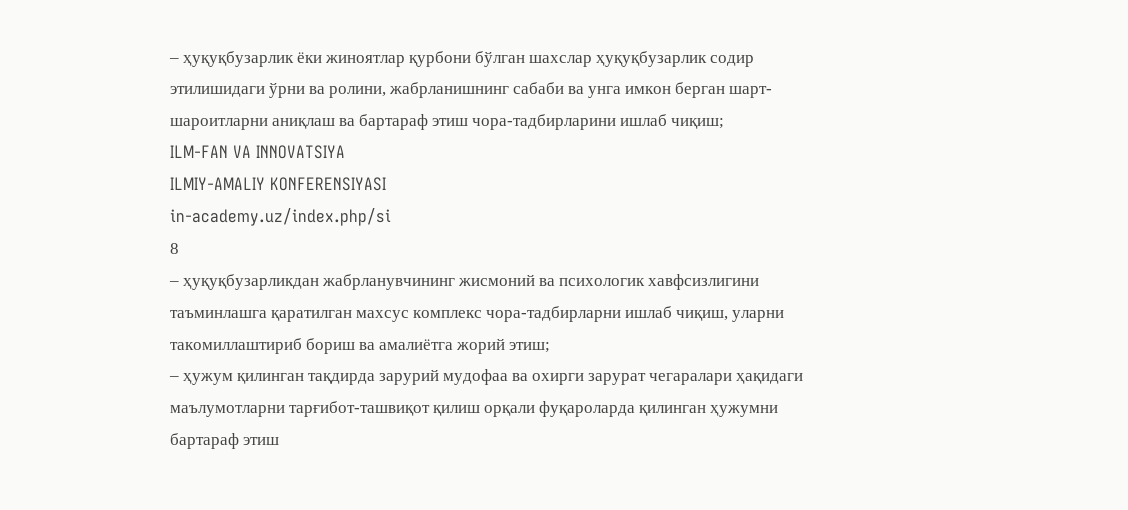– ҳуқуқбузарлик ёки жиноятлар қурбони бўлган шахслар ҳуқуқбузарлик содир
этилишидаги ўрни ва ролини, жабрланишнинг сабаби ва унга имкон берган шарт-
шароитларни аниқлаш ва бартараф этиш чора-тадбирларини ишлаб чиқиш;
ILM-FAN VA INNOVATSIYA
ILMIY-AMALIY KONFERENSIYASI
in-academy.uz/index.php/si
8
– ҳуқуқбузарликдан жабрланувчининг жисмоний ва психологик хавфсизлигини
таъминлашга қаратилган махсус комплекс чора-тадбирларни ишлаб чиқиш, уларни
такомиллаштириб бориш ва амалиётга жорий этиш;
– ҳужум қилинган тақдирда зарурий мудофаа ва охирги зарурат чегаралари ҳақидаги
маълумотларни тарғибот-ташвиқот қилиш орқали фуқароларда қилинган ҳужумни
бартараф этиш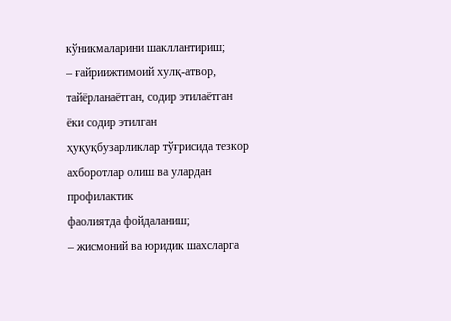кўникмаларини шакллантириш;
– ғайриижтимоий хулқ-атвор, тайёрланаётган, содир этилаётган ёки содир этилган
ҳуқуқбузарликлар тўғрисида тезкор ахборотлар олиш ва улардан профилактик
фаолиятда фойдаланиш;
– жисмоний ва юридик шахсларга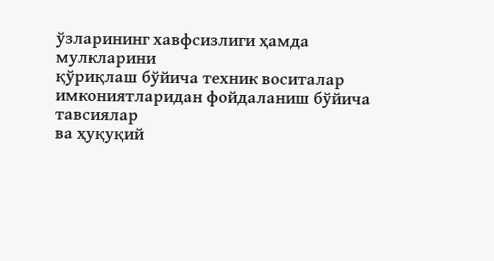ўзларининг хавфсизлиги ҳамда мулкларини
қўриқлаш бўйича техник воситалар имкониятларидан фойдаланиш бўйича тавсиялар
ва ҳуқуқий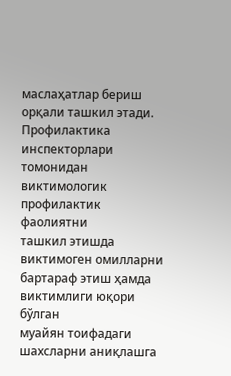маслаҳатлар бериш орқали ташкил этади.
Профилактика инспекторлари томонидан виктимологик профилактик фаолиятни
ташкил этишда виктимоген омилларни бартараф этиш ҳамда виктимлиги юқори бўлган
муайян тоифадаги шахсларни аниқлашга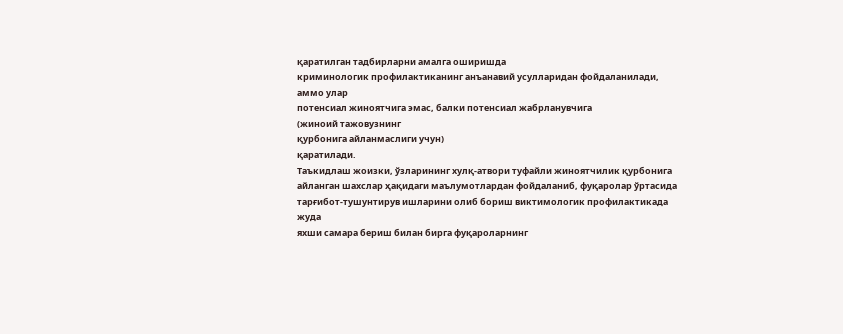қаратилган тадбирларни амалга оширишда
криминологик профилактиканинг анъанавий усулларидан фойдаланилади, аммо улар
потенсиал жиноятчига эмас, балки потенсиал жабрланувчига
(жиноий тажовузнинг
қурбонига айланмаслиги учун)
қаратилади.
Таъкидлаш жоизки, ўзларининг хулқ-атвори туфайли жиноятчилик қурбонига
айланган шахслар ҳақидаги маълумотлардан фойдаланиб, фуқаролар ўртасида
тарғибот-тушунтирув ишларини олиб бориш виктимологик профилактикада жуда
яхши самара бериш билан бирга фуқароларнинг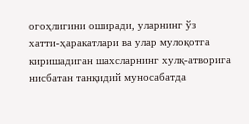огоҳлигини оширади, уларнинг ўз
хатти-ҳаракатлари ва улар мулоқотга киришадиган шахсларнинг хулқ-атворига
нисбатан танқидий муносабатда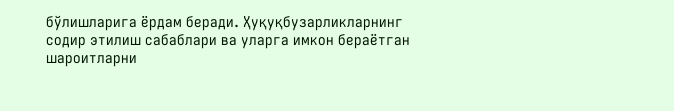бўлишларига ёрдам беради. Ҳуқуқбузарликларнинг
содир этилиш сабаблари ва уларга имкон бераётган шароитларни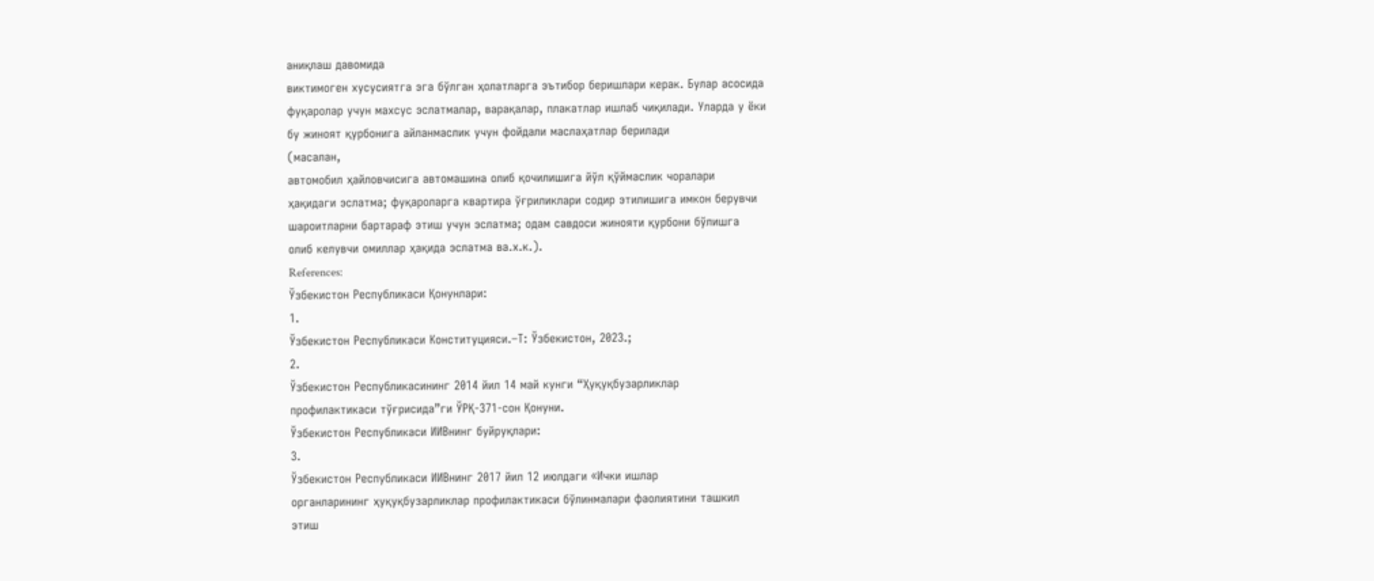аниқлаш давомида
виктимоген хусусиятга эга бўлган ҳолатларга эътибор беришлари керак. Булар асосида
фуқаролар учун махсус эслатмалар, варақалар, плакатлар ишлаб чиқилади. Уларда у ёки
бу жиноят қурбонига айланмаслик учун фойдали маслаҳатлар берилади
(масалан,
автомобил ҳайловчисига автомашина олиб қочилишига йўл қўймаслик чоралари
ҳақидаги эслатма; фуқароларга квартира ўғриликлари содир этилишига имкон берувчи
шароитларни бартараф этиш учун эслатма; одам савдоси жинояти қурбони бўлишга
олиб келувчи омиллар ҳақида эслатма ва.х.к.).
References:
Ўзбекистон Республикаси Қонунлари:
1.
Ўзбекистон Республикаси Конституцияси.–Т: Ўзбекистон, 2023.;
2.
Ўзбекистон Республикасининг 2014 йил 14 май кунги “Ҳуқуқбузарликлар
профилактикаси тўғрисида”ги ЎРҚ-371-сон Қонуни.
Ўзбекистон Республикаси ИИВнинг буйруқлари:
3.
Ўзбекистон Республикаси ИИВнинг 2017 йил 12 июлдаги «Ички ишлар
органларининг ҳуқуқбузарликлар профилактикаси бўлинмалари фаолиятини ташкил
этиш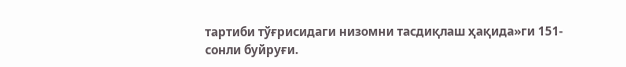тартиби тўғрисидаги низомни тасдиқлаш ҳақида»ги 151-сонли буйруғи.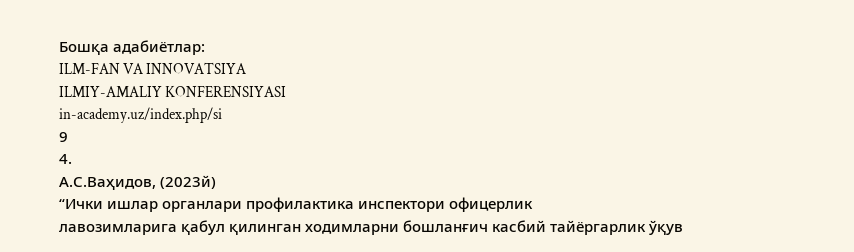Бошқа адабиётлар:
ILM-FAN VA INNOVATSIYA
ILMIY-AMALIY KONFERENSIYASI
in-academy.uz/index.php/si
9
4.
А.С.Ваҳидов, (2023й)
“Ички ишлар органлари профилактика инспектори офицерлик
лавозимларига қабул қилинган ходимларни бошланғич касбий тайёргарлик ўқув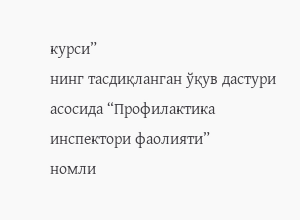курси”
нинг тасдиқланган ўқув дастури асосида “Профилактика инспектори фаолияти”
номли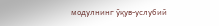модулнинг ўқув-услубий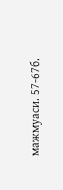мажмуаси. 57-67б.